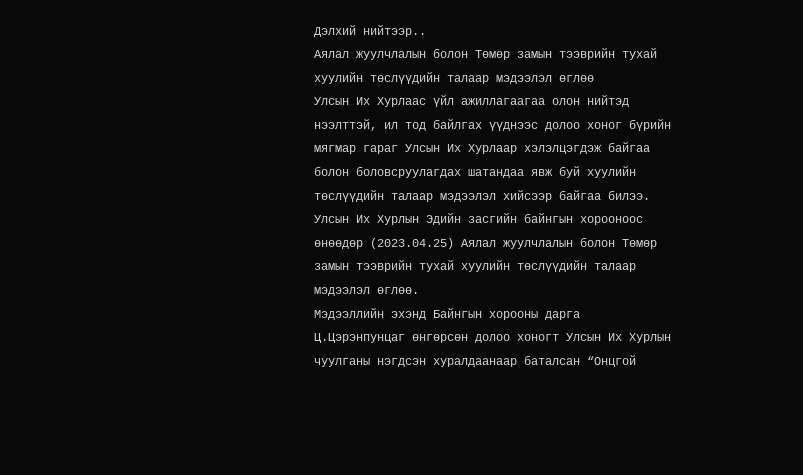Дэлхий нийтээр..
Аялал жуулчлалын болон Төмөр замын тээврийн тухай хуулийн төслүүдийн талаар мэдээлэл өглөө
Улсын Их Хурлаас үйл ажиллагаагаа олон нийтэд нээлттэй, ил тод байлгах үүднээс долоо хоног бүрийн мягмар гараг Улсын Их Хурлаар хэлэлцэгдэж байгаа болон боловсруулагдах шатандаа явж буй хуулийн төслүүдийн талаар мэдээлэл хийсээр байгаа билээ. Улсын Их Хурлын Эдийн засгийн байнгын хорооноос өнөөдөр (2023.04.25) Аялал жуулчлалын болон Төмөр замын тээврийн тухай хуулийн төслүүдийн талаар мэдээлэл өглөө.
Мэдээллийн эхэнд Байнгын хорооны дарга Ц.Цэрэнпунцаг өнгөрсөн долоо хоногт Улсын Их Хурлын чуулганы нэгдсэн хуралдаанаар баталсан “Онцгой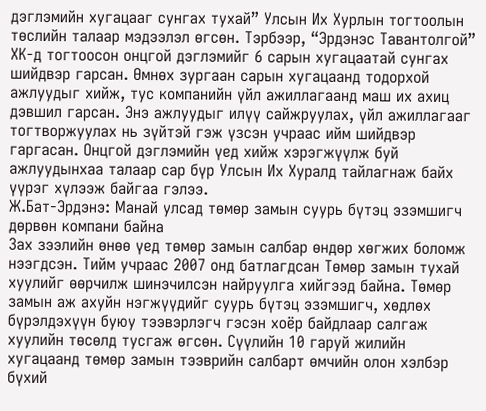дэглэмийн хугацааг сунгах тухай” Улсын Их Хурлын тогтоолын төслийн талаар мэдээлэл өгсөн. Тэрбээр, “Эрдэнэс Тавантолгой” ХК-д тогтоосон онцгой дэглэмийг 6 сарын хугацаатай сунгах шийдвэр гарсан. Өмнөх зургаан сарын хугацаанд тодорхой ажлуудыг хийж, тус компанийн үйл ажиллагаанд маш их ахиц дэвшил гарсан. Энэ ажлуудыг илүү сайжруулах, үйл ажиллагааг тогтворжуулах нь зүйтэй гэж үзсэн учраас ийм шийдвэр гаргасан. Онцгой дэглэмийн үед хийж хэрэгжүүлж буй ажлуудынхаа талаар сар бүр Улсын Их Хуралд тайлагнаж байх үүрэг хүлээж байгаа гэлээ.
Ж.Бат-Эрдэнэ: Манай улсад төмөр замын суурь бүтэц эзэмшигч дөрвөн компани байна
Зах зээлийн өнөө үед төмөр замын салбар өндөр хөгжих боломж нээгдсэн. Тийм учраас 2007 онд батлагдсан Төмөр замын тухай хуулийг өөрчилж шинэчилсэн найруулга хийгээд байна. Төмөр замын аж ахуйн нэгжүүдийг суурь бүтэц эзэмшигч, хөдлөх бүрэлдэхүүн буюу тээвэрлэгч гэсэн хоёр байдлаар салгаж хуулийн төсөлд тусгаж өгсөн. Сүүлийн 10 гаруй жилийн хугацаанд төмөр замын тээврийн салбарт өмчийн олон хэлбэр бүхий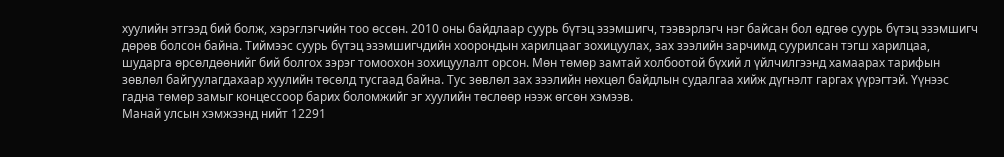хуулийн этгээд бий болж, хэрэглэгчийн тоо өссөн. 2010 оны байдлаар суурь бүтэц эзэмшигч, тээвэрлэгч нэг байсан бол өдгөө суурь бүтэц эзэмшигч дөрөв болсон байна. Тиймээс суурь бүтэц эзэмшигчдийн хоорондын харилцааг зохицуулах, зах зээлийн зарчимд суурилсан тэгш харилцаа, шударга өрсөлдөөнийг бий болгох зэрэг томоохон зохицуулалт орсон. Мөн төмөр замтай холбоотой бүхий л үйлчилгээнд хамаарах тарифын зөвлөл байгуулагдахаар хуулийн төсөлд тусгаад байна. Тус зөвлөл зах зээлийн нөхцөл байдлын судалгаа хийж дүгнэлт гаргах үүрэгтэй. Үүнээс гадна төмөр замыг концессоор барих боломжийг эг хуулийн төслөөр нээж өгсөн хэмээв.
Манай улсын хэмжээнд нийт 12291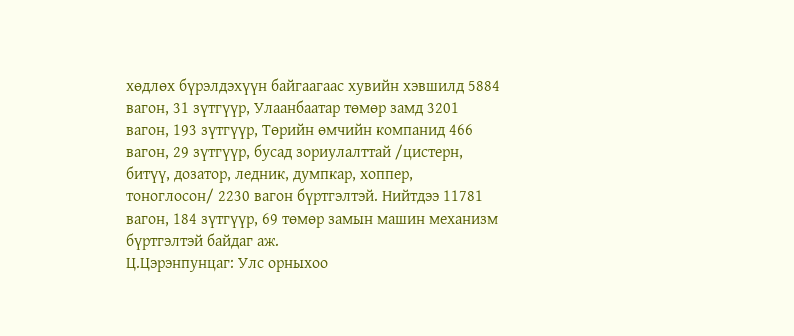хөдлөх бүрэлдэхүүн байгаагаас хувийн хэвшилд 5884 вагон, 31 зүтгүүр, Улаанбаатар төмөр замд 3201 вагон, 193 зүтгүүр, Төрийн өмчийн компанид 466 вагон, 29 зүтгүүр, бусад зориулалттай /цистерн, битүү, дозатор, ледник, думпкар, хоппер, тоноглосон/ 2230 вагон бүртгэлтэй. Нийтдээ 11781 вагон, 184 зүтгүүр, 69 төмөр замын машин механизм бүртгэлтэй байдаг аж.
Ц.Цэрэнпунцаг: Улс орныхоо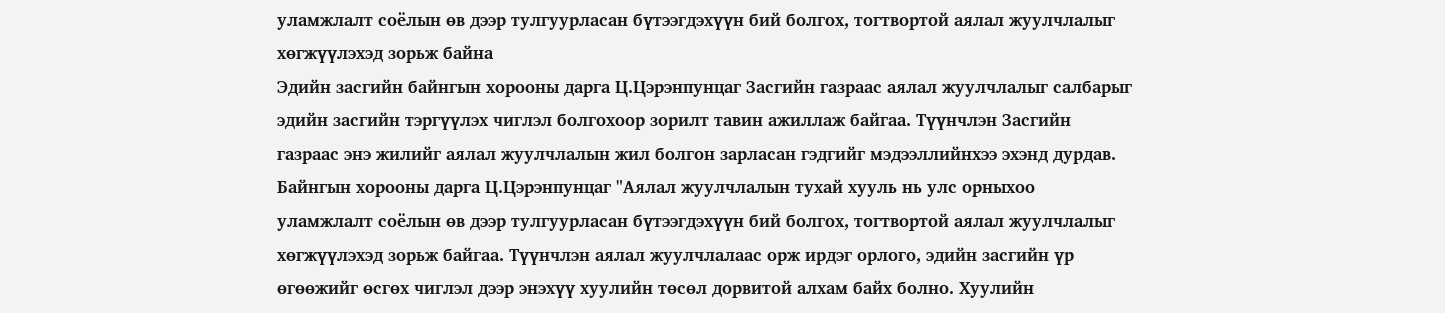уламжлалт соёлын өв дээр тулгуурласан бүтээгдэхүүн бий болгох, тогтвортой аялал жуулчлалыг хөгжүүлэхэд зорьж байна
Эдийн засгийн байнгын хорооны дарга Ц.Цэрэнпунцаг Засгийн газраас аялал жуулчлалыг салбарыг эдийн засгийн тэргүүлэх чиглэл болгохоор зорилт тавин ажиллаж байгаа. Түүнчлэн Засгийн газраас энэ жилийг аялал жуулчлалын жил болгон зарласан гэдгийг мэдээллийнхээ эхэнд дурдав.
Байнгын хорооны дарга Ц.Цэрэнпунцаг "Аялал жуулчлалын тухай хууль нь улс орныхоо уламжлалт соёлын өв дээр тулгуурласан бүтээгдэхүүн бий болгох, тогтвортой аялал жуулчлалыг хөгжүүлэхэд зорьж байгаа. Түүнчлэн аялал жуулчлалаас орж ирдэг орлого, эдийн засгийн үр өгөөжийг өсгөх чиглэл дээр энэхүү хуулийн төсөл дорвитой алхам байх болно. Хуулийн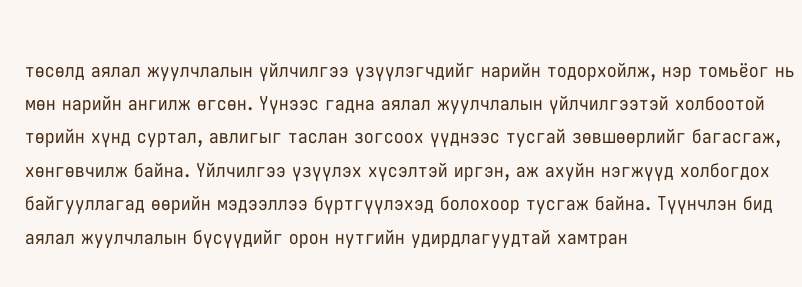төсөлд аялал жуулчлалын үйлчилгээ үзүүлэгчдийг нарийн тодорхойлж, нэр томьёог нь мөн нарийн ангилж өгсөн. Үүнээс гадна аялал жуулчлалын үйлчилгээтэй холбоотой төрийн хүнд суртал, авлигыг таслан зогсоох үүднээс тусгай зөвшөөрлийг багасгаж, хөнгөвчилж байна. Үйлчилгээ үзүүлэх хүсэлтэй иргэн, аж ахуйн нэгжүүд холбогдох байгууллагад өөрийн мэдээллээ бүртгүүлэхэд болохоор тусгаж байна. Түүнчлэн бид аялал жуулчлалын бүсүүдийг орон нутгийн удирдлагуудтай хамтран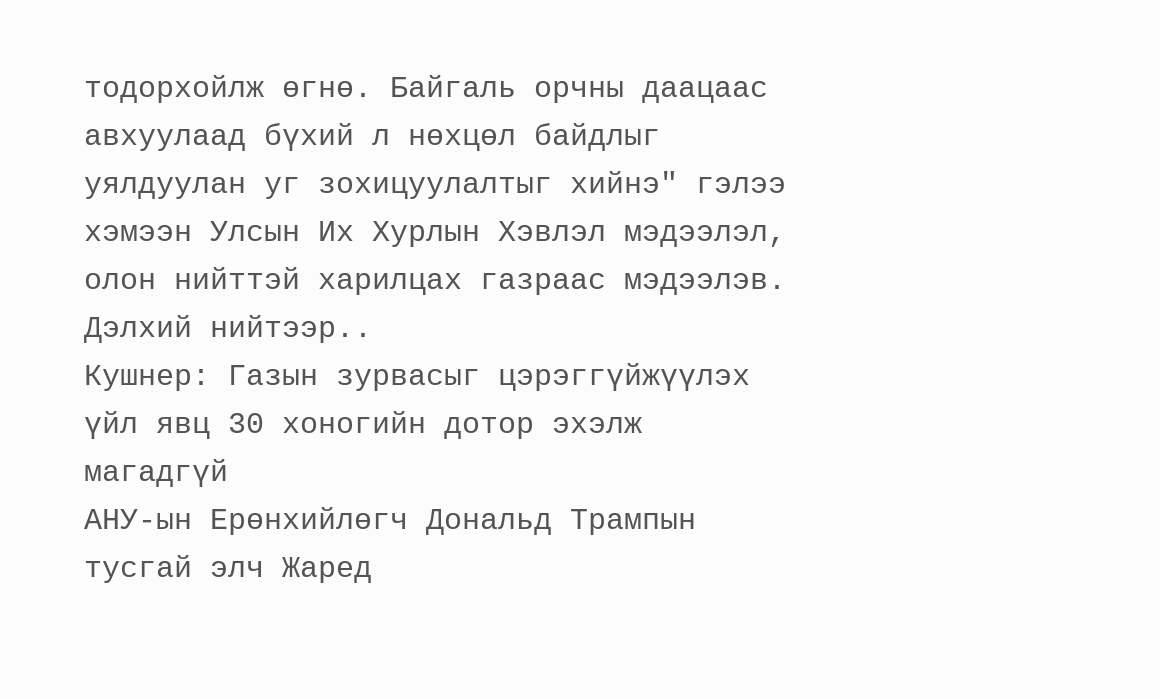тодорхойлж өгнө. Байгаль орчны даацаас авхуулаад бүхий л нөхцөл байдлыг уялдуулан уг зохицуулалтыг хийнэ" гэлээ хэмээн Улсын Их Хурлын Хэвлэл мэдээлэл, олон нийттэй харилцах газраас мэдээлэв.
Дэлхий нийтээр..
Кушнер: Газын зурвасыг цэрэггүйжүүлэх үйл явц 30 хоногийн дотор эхэлж магадгүй
АНУ-ын Ерөнхийлөгч Дональд Трампын тусгай элч Жаред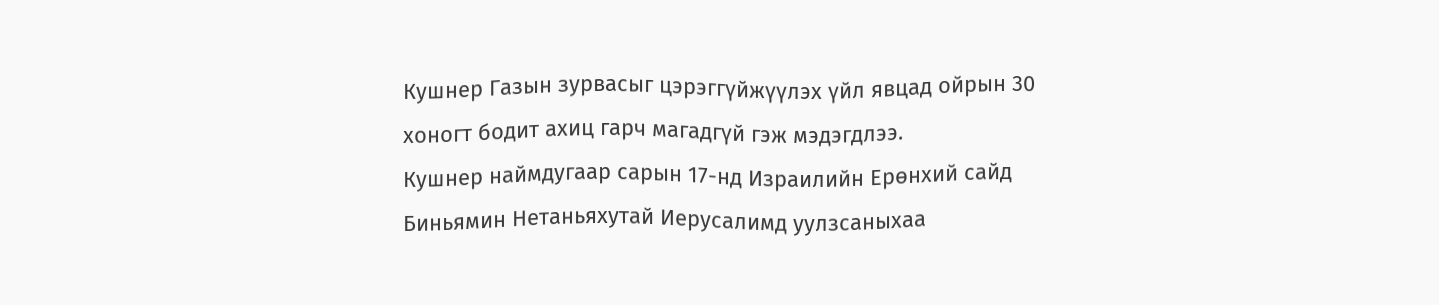Кушнер Газын зурвасыг цэрэггүйжүүлэх үйл явцад ойрын 30 хоногт бодит ахиц гарч магадгүй гэж мэдэгдлээ.
Кушнер наймдугаар сарын 17-нд Израилийн Ерөнхий сайд Биньямин Нетаньяхутай Иерусалимд уулзсаныхаа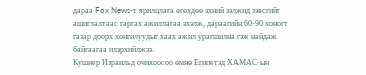дараа Fox News-т ярилцлага өгөхдөө эхний ээлжид зэвсгийг ашиглалтаас гаргах ажиллагаа эхэлж, дараагийн 60-90 хоногт газар доорх хонгилуудыг хаах ажил урагшилна гэж найдаж байгаагаа илэрхийлжээ.
Кушнер Израильд очихоосоо өмнө Египетэд ХАМАС-ын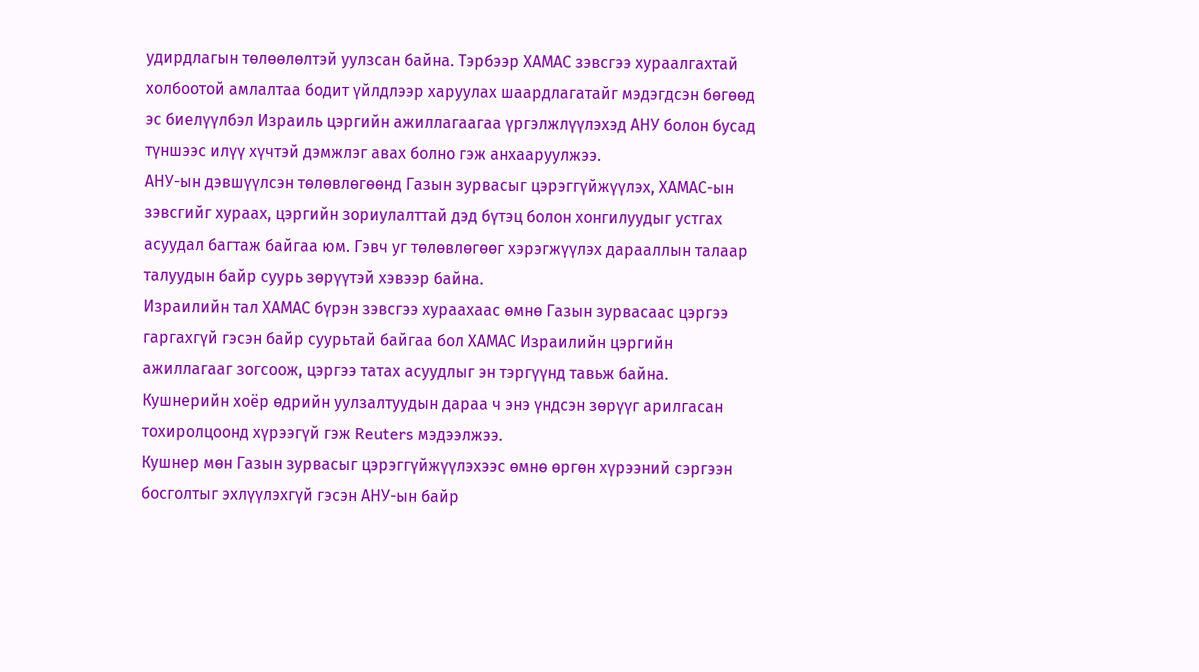удирдлагын төлөөлөлтэй уулзсан байна. Тэрбээр ХАМАС зэвсгээ хураалгахтай холбоотой амлалтаа бодит үйлдлээр харуулах шаардлагатайг мэдэгдсэн бөгөөд эс биелүүлбэл Израиль цэргийн ажиллагаагаа үргэлжлүүлэхэд АНУ болон бусад түншээс илүү хүчтэй дэмжлэг авах болно гэж анхааруулжээ.
АНУ-ын дэвшүүлсэн төлөвлөгөөнд Газын зурвасыг цэрэггүйжүүлэх, ХАМАС-ын зэвсгийг хураах, цэргийн зориулалттай дэд бүтэц болон хонгилуудыг устгах асуудал багтаж байгаа юм. Гэвч уг төлөвлөгөөг хэрэгжүүлэх дарааллын талаар талуудын байр суурь зөрүүтэй хэвээр байна.
Израилийн тал ХАМАС бүрэн зэвсгээ хураахаас өмнө Газын зурвасаас цэргээ гаргахгүй гэсэн байр суурьтай байгаа бол ХАМАС Израилийн цэргийн ажиллагааг зогсоож, цэргээ татах асуудлыг эн тэргүүнд тавьж байна. Кушнерийн хоёр өдрийн уулзалтуудын дараа ч энэ үндсэн зөрүүг арилгасан тохиролцоонд хүрээгүй гэж Reuters мэдээлжээ.
Кушнер мөн Газын зурвасыг цэрэггүйжүүлэхээс өмнө өргөн хүрээний сэргээн босголтыг эхлүүлэхгүй гэсэн АНУ-ын байр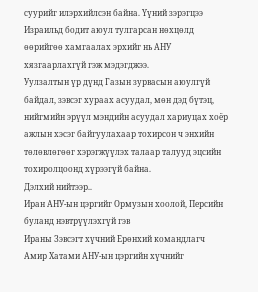суурийг илэрхийлсэн байна. Үүний зэрэгцээ Израильд бодит аюул тулгарсан нөхцөлд өөрийгөө хамгаалах эрхийг нь АНУ хязгаарлахгүй гэж мэдэгджээ.
Уулзалтын үр дүнд Газын зурвасын аюулгүй байдал, зэвсэг хураах асуудал, мөн дэд бүтэц, нийгмийн эрүүл мэндийн асуудал хариуцах хоёр ажлын хэсэг байгуулахаар тохирсон ч энхийн төлөвлөгөөг хэрэгжүүлэх талаар талууд эцсийн тохиролцоонд хүрээгүй байна.
Дэлхий нийтээр..
Иран АНУ-ын цэргийг Ормузын хоолой, Персийн буланд нэвтрүүлэхгүй гэв
Ираны Зэвсэгт хүчний Ерөнхий командлагч Амир Хатами АНУ-ын цэргийн хүчнийг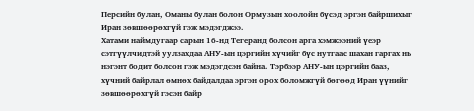Персийн булан, Оманы булан болон Ормузын хоолойн бүсэд эргэн байршихыг Иран зөвшөөрөхгүй гэж мэдэгджээ.
Хатами наймдугаар сарын 16-нд Тегеранд болсон арга хэмжээний үеэр сэтгүүлчидтэй уулзахдаа АНУ-ын цэргийн хүчийг бүс нутгаас шахан гаргах нь нэгэнт бодит болсон гэж мэдэгдсэн байна. Тэрбээр АНУ-ын цэргийн бааз, хүчний байрлал өмнөх байдалдаа эргэн орох боломжгүй бөгөөд Иран үүнийг зөвшөөрөхгүй гэсэн байр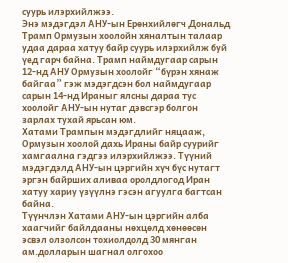суурь илэрхийлжээ.
Энэ мэдэгдэл АНУ-ын Ерөнхийлөгч Дональд Трамп Ормузын хоолойн хяналтын талаар удаа дараа хатуу байр суурь илэрхийлж буй үед гарч байна. Трамп наймдугаар сарын 12-нд АНУ Ормузын хоолойг “бүрэн хянаж байгаа” гэж мэдэгдсэн бол наймдугаар сарын 14-нд Ираныг ялсны дараа тус хоолойг АНУ-ын нутаг дэвсгэр болгон зарлах тухай ярьсан юм.
Хатами Трампын мэдэгдлийг няцааж, Ормузын хоолой дахь Ираны байр суурийг хамгаална гэдгээ илэрхийлжээ. Түүний мэдэгдэлд АНУ-ын цэргийн хүч бүс нутагт эргэн байрших аливаа оролдлогод Иран хатуу хариу үзүүлнэ гэсэн агуулга багтсан байна.
Түүнчлэн Хатами АНУ-ын цэргийн алба хаагчийг байлдааны нөхцөлд хөнөөсөн эсвэл олзолсон тохиолдолд 30 мянган ам.долларын шагнал олгохоо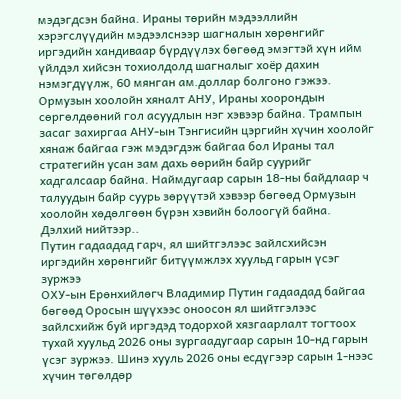мэдэгдсэн байна. Ираны төрийн мэдээллийн хэрэгслүүдийн мэдээлснээр шагналын хөрөнгийг иргэдийн хандиваар бүрдүүлэх бөгөөд эмэгтэй хүн ийм үйлдэл хийсэн тохиолдолд шагналыг хоёр дахин нэмэгдүүлж, 60 мянган ам.доллар болгоно гэжээ.
Ормузын хоолойн хяналт АНУ, Ираны хоорондын сөргөлдөөний гол асуудлын нэг хэвээр байна. Трампын засаг захиргаа АНУ-ын Тэнгисийн цэргийн хүчин хоолойг хянаж байгаа гэж мэдэгдэж байгаа бол Ираны тал стратегийн усан зам дахь өөрийн байр суурийг хадгалсаар байна. Наймдугаар сарын 18-ны байдлаар ч талуудын байр суурь зөрүүтэй хэвээр бөгөөд Ормузын хоолойн хөдөлгөөн бүрэн хэвийн болоогүй байна.
Дэлхий нийтээр..
Путин гадаадад гарч, ял шийтгэлээс зайлсхийсэн иргэдийн хөрөнгийг битүүмжлэх хуульд гарын үсэг зуржээ
ОХУ-ын Ерөнхийлөгч Владимир Путин гадаадад байгаа бөгөөд Оросын шүүхээс оноосон ял шийтгэлээс зайлсхийж буй иргэдэд тодорхой хязгаарлалт тогтоох тухай хуульд 2026 оны зургаадугаар сарын 10-нд гарын үсэг зуржээ. Шинэ хууль 2026 оны есдүгээр сарын 1-нээс хүчин төгөлдөр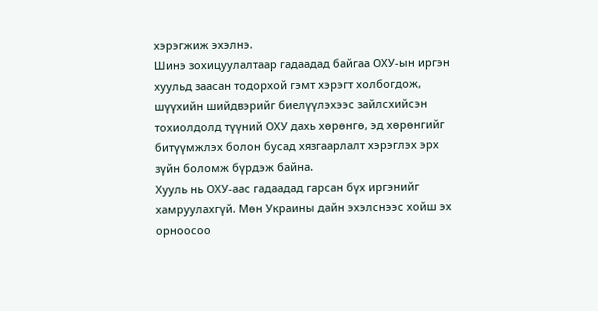хэрэгжиж эхэлнэ.
Шинэ зохицуулалтаар гадаадад байгаа ОХУ-ын иргэн хуульд заасан тодорхой гэмт хэрэгт холбогдож, шүүхийн шийдвэрийг биелүүлэхээс зайлсхийсэн тохиолдолд түүний ОХУ дахь хөрөнгө, эд хөрөнгийг битүүмжлэх болон бусад хязгаарлалт хэрэглэх эрх зүйн боломж бүрдэж байна.
Хууль нь ОХУ-аас гадаадад гарсан бүх иргэнийг хамруулахгүй. Мөн Украины дайн эхэлснээс хойш эх орноосоо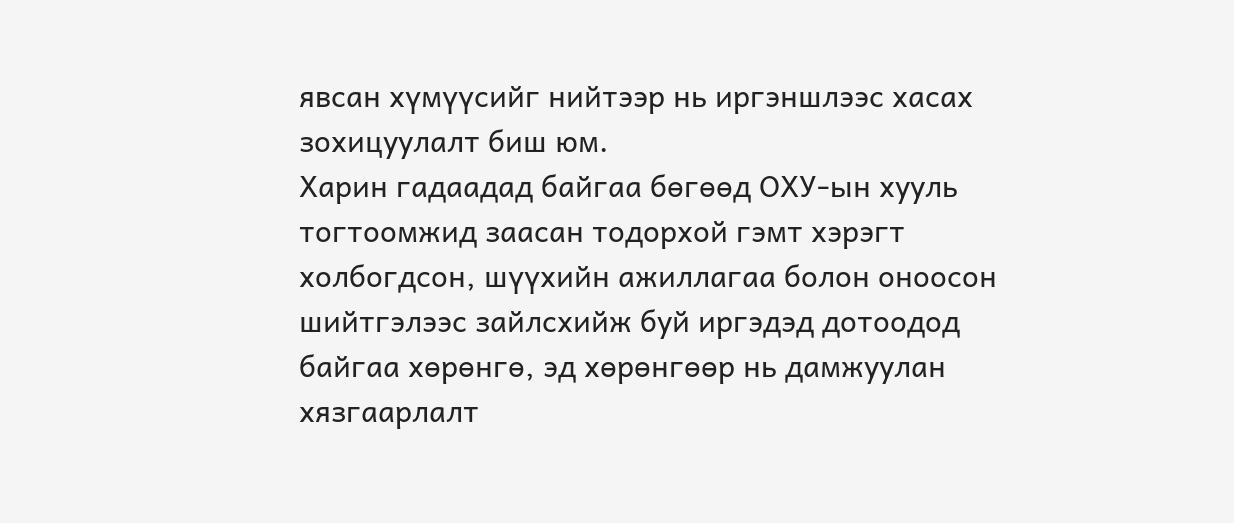явсан хүмүүсийг нийтээр нь иргэншлээс хасах зохицуулалт биш юм.
Харин гадаадад байгаа бөгөөд ОХУ-ын хууль тогтоомжид заасан тодорхой гэмт хэрэгт холбогдсон, шүүхийн ажиллагаа болон оноосон шийтгэлээс зайлсхийж буй иргэдэд дотоодод байгаа хөрөнгө, эд хөрөнгөөр нь дамжуулан хязгаарлалт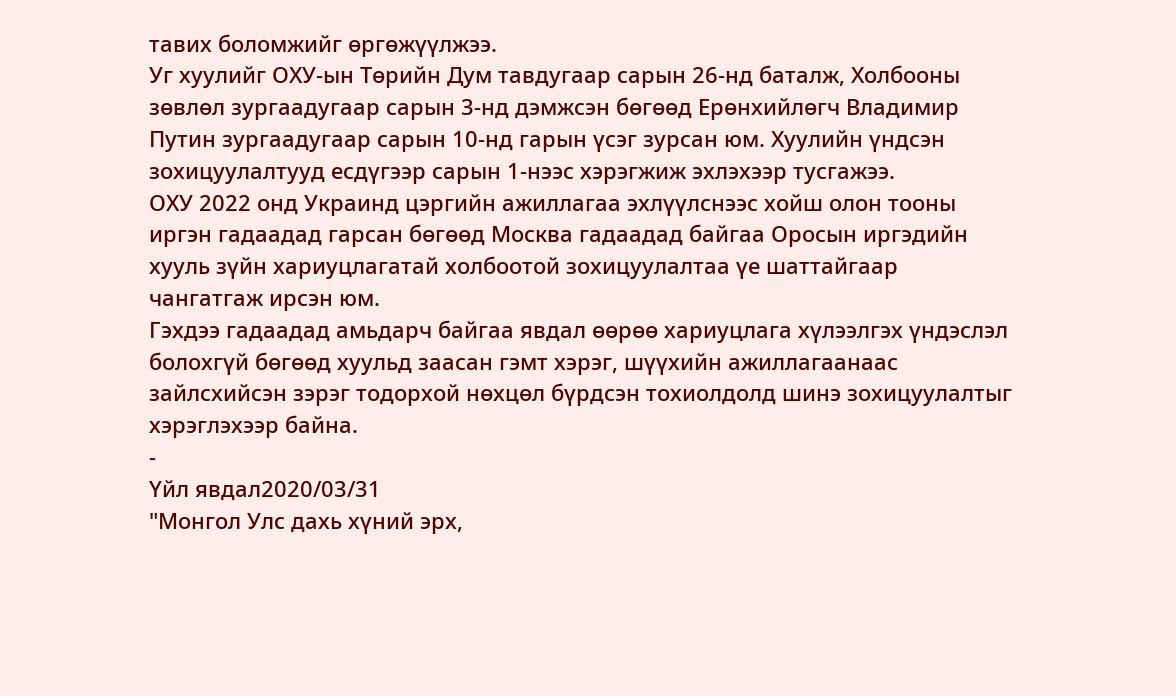тавих боломжийг өргөжүүлжээ.
Уг хуулийг ОХУ-ын Төрийн Дум тавдугаар сарын 26-нд баталж, Холбооны зөвлөл зургаадугаар сарын 3-нд дэмжсэн бөгөөд Ерөнхийлөгч Владимир Путин зургаадугаар сарын 10-нд гарын үсэг зурсан юм. Хуулийн үндсэн зохицуулалтууд есдүгээр сарын 1-нээс хэрэгжиж эхлэхээр тусгажээ.
ОХУ 2022 онд Украинд цэргийн ажиллагаа эхлүүлснээс хойш олон тооны иргэн гадаадад гарсан бөгөөд Москва гадаадад байгаа Оросын иргэдийн хууль зүйн хариуцлагатай холбоотой зохицуулалтаа үе шаттайгаар чангатгаж ирсэн юм.
Гэхдээ гадаадад амьдарч байгаа явдал өөрөө хариуцлага хүлээлгэх үндэслэл болохгүй бөгөөд хуульд заасан гэмт хэрэг, шүүхийн ажиллагаанаас зайлсхийсэн зэрэг тодорхой нөхцөл бүрдсэн тохиолдолд шинэ зохицуулалтыг хэрэглэхээр байна.
-
Үйл явдал2020/03/31
"Монгол Улс дахь хүний эрх,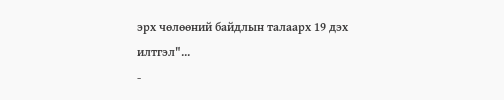эрх чөлөөний байдлын талаарх 19 дэх илтгэл"...
-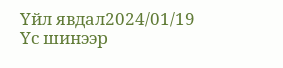Үйл явдал2024/01/19
Үс шинээр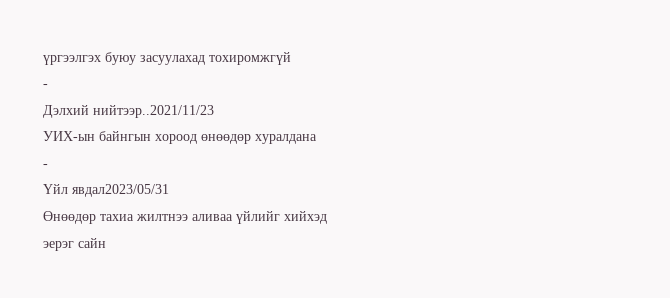үргээлгэх буюу засуулахад тохиромжгүй
-
Дэлхий нийтээр..2021/11/23
УИХ-ын байнгын хороод өнөөдөр хуралдана
-
Үйл явдал2023/05/31
Өнөөдөр тахиа жилтнээ аливаа үйлийг хийхэд эерэг сайн